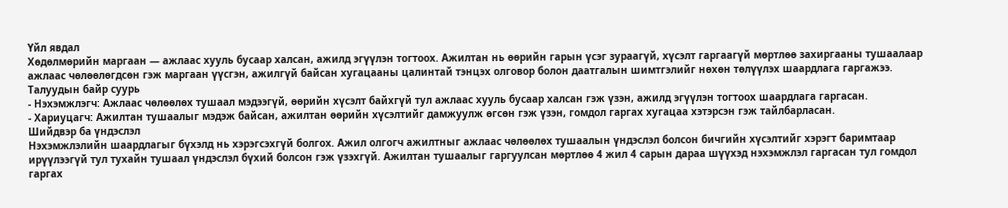Үйл явдал
Хөдөлмөрийн маргаан — ажлаас хууль бусаар халсан, ажилд эгүүлэн тогтоох. Ажилтан нь өөрийн гарын үсэг зураагүй, хүсэлт гаргаагүй мөртлөө захиргааны тушаалаар ажлаас чөлөөлөгдсөн гэж маргаан үүсгэн, ажилгүй байсан хугацааны цалинтай тэнцэх олговор болон даатгалын шимтгэлийг нөхөн төлүүлэх шаардлага гаргажээ.
Талуудын байр суурь
- Нэхэмжлэгч: Ажлаас чөлөөлөх тушаал мэдээгүй, өөрийн хүсэлт байхгүй тул ажлаас хууль бусаар халсан гэж үзэн, ажилд эгүүлэн тогтоох шаардлага гаргасан.
- Хариуцагч: Ажилтан тушаалыг мэдэж байсан, ажилтан өөрийн хүсэлтийг дамжуулж өгсөн гэж үзэн, гомдол гаргах хугацаа хэтэрсэн гэж тайлбарласан.
Шийдвэр ба үндэслэл
Нэхэмжлэлийн шаардлагыг бүхэлд нь хэрэгсэхгүй болгох. Ажил олгогч ажилтныг ажлаас чөлөөлөх тушаалын үндэслэл болсон бичгийн хүсэлтийг хэрэгт баримтаар ирүүлээгүй тул тухайн тушаал үндэслэл бүхий болсон гэж үзэхгүй. Ажилтан тушаалыг гаргуулсан мөртлөө 4 жил 4 сарын дараа шүүхэд нэхэмжлэл гаргасан тул гомдол гаргах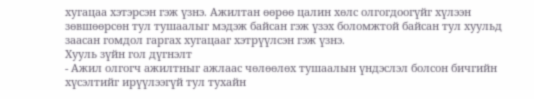хугацаа хэтэрсэн гэж үзнэ. Ажилтан өөрөө цалин хөлс олгогдоогүйг хүлээн зөвшөөрсөн тул тушаалыг мэдэж байсан гэж үзэх боломжтой байсан тул хуульд заасан гомдол гаргах хугацааг хэтрүүлсэн гэж үзнэ.
Хууль зүйн гол дүгнэлт
- Ажил олгогч ажилтныг ажлаас чөлөөлөх тушаалын үндэслэл болсон бичгийн хүсэлтийг ирүүлээгүй тул тухайн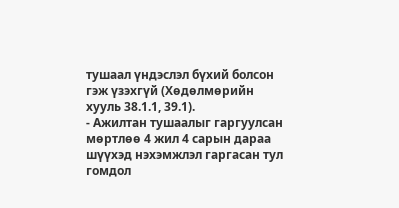тушаал үндэслэл бүхий болсон гэж үзэхгүй (Хөдөлмөрийн хууль 38.1.1, 39.1).
- Ажилтан тушаалыг гаргуулсан мөртлөө 4 жил 4 сарын дараа шүүхэд нэхэмжлэл гаргасан тул гомдол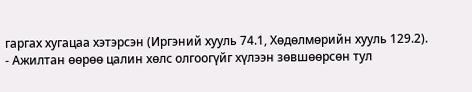гаргах хугацаа хэтэрсэн (Иргэний хууль 74.1, Хөдөлмөрийн хууль 129.2).
- Ажилтан өөрөө цалин хөлс олгоогүйг хүлээн зөвшөөрсөн тул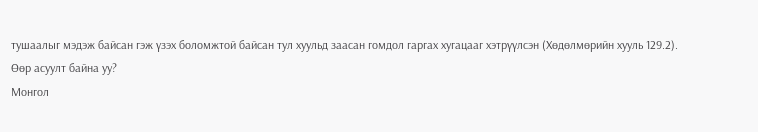тушаалыг мэдэж байсан гэж үзэх боломжтой байсан тул хуульд заасан гомдол гаргах хугацааг хэтрүүлсэн (Хөдөлмөрийн хууль 129.2).
Өөр асуулт байна уу?
Монгол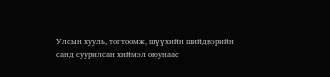Улсын хууль, тогтоомж, шүүхийн шийдвэрийн санд суурилсан хиймэл оюунаас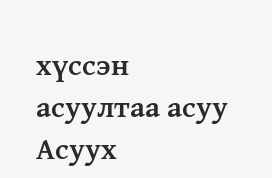хүссэн асуултаа асуу
Асуух